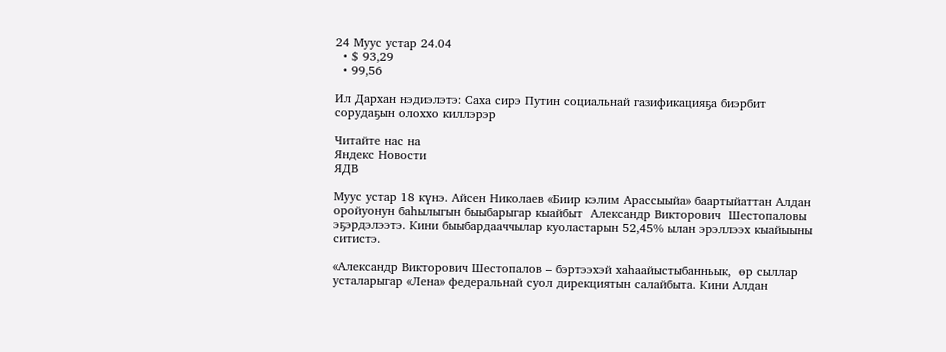24 Муус устар 24.04
  • $ 93,29
  • 99,56

Ил Дархан нэдиэлэтэ: Саха сирэ Путин социальнай газификацияҕа биэрбит сорудаҕын олоххо киллэрэр

Читайте нас на
Яндекс Новости
ЯДВ

Муус устар 18 күнэ. Айсен Николаев «Биир кэлим Арассыыйа» баартыйаттан Алдан оройуонун баһылыгын быыбарыгар кыайбыт  Александр Викторович  Шестопаловы эҕэрдэлээтэ. Кини быыбардааччылар куоластарын 52,45% ылан эрэллээх кыайыыны ситистэ.

«Александр Викторович Шестопалов – бэртээхэй хаһаайыстыбанньык,  өр сыллар усталарыгар «Лена» федеральнай суол дирекциятын салайбыта. Кини Алдан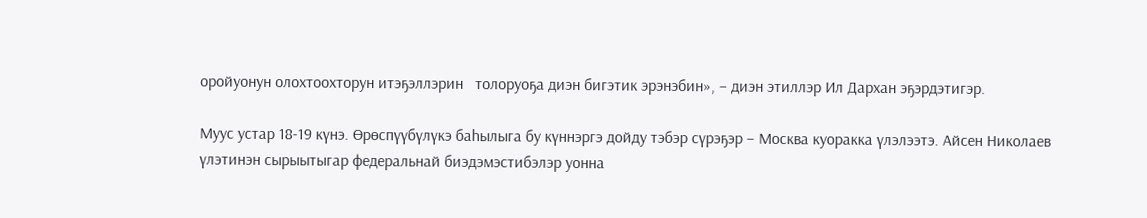оройуонун олохтоохторун итэҕэллэрин   толоруоҕа диэн бигэтик эрэнэбин», – диэн этиллэр Ил Дархан эҕэрдэтигэр.

Муус устар 18-19 күнэ. Өрөспүүбүлүкэ баһылыга бу күннэргэ дойду тэбэр сүрэҕэр – Москва куоракка үлэлээтэ. Айсен Николаев үлэтинэн сырыытыгар федеральнай биэдэмэстибэлэр уонна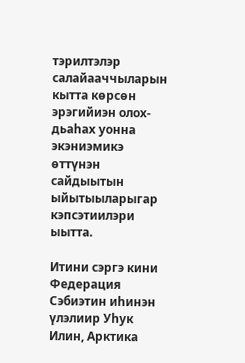тэрилтэлэр салайааччыларын кытта көрсөн эрэгийиэн олох-дьаһах уонна экэниэмикэ өттүнэн сайдыытын ыйытыыларыгар кэпсэтиилэри ыытта.

Итини сэргэ кини Федерация Сэбиэтин иһинэн үлэлиир Уһук Илин, Арктика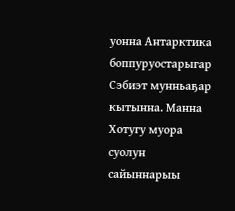уонна Антарктика боппуруостарыгар Сэбиэт мунньаҕар кытынна. Манна Хотугу муора суолун сайыннарыы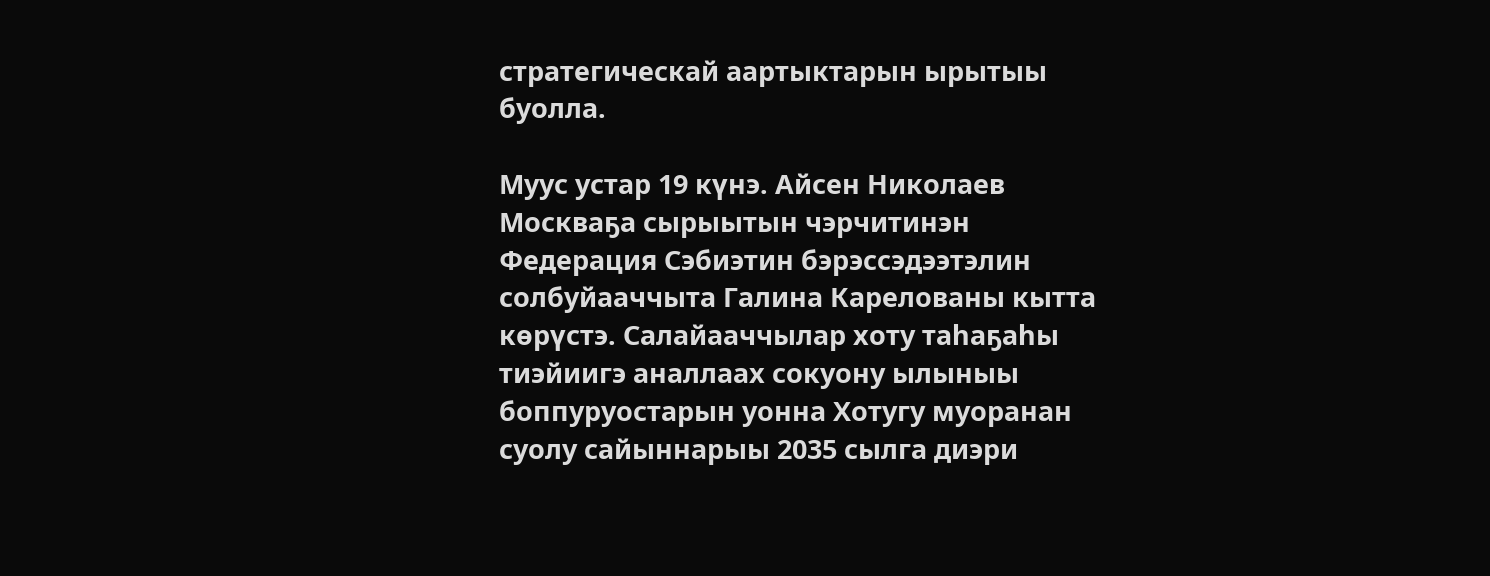стратегическай аартыктарын ырытыы буолла.

Муус устар 19 күнэ. Айсен Николаев Москваҕа сырыытын чэрчитинэн Федерация Сэбиэтин бэрэссэдээтэлин солбуйааччыта Галина Карелованы кытта көрүстэ. Салайааччылар хоту таһаҕаһы тиэйиигэ аналлаах сокуону ылыныы боппуруостарын уонна Хотугу муоранан суолу сайыннарыы 2035 сылга диэри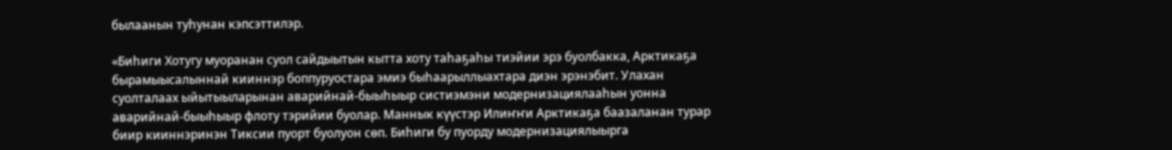былаанын туһунан кэпсэттилэр.

«Биһиги Хотугу муоранан суол сайдыытын кытта хоту таһаҕаһы тиэйии эрэ буолбакка, Арктикаҕа бырамыысалыннай кииннэр боппуруостара эмиэ быһаарыллыахтара диэн эрэнэбит. Улахан суолталаах ыйытыыларынан аварийнай-быыһыыр систиэмэни модернизациялааһын уонна аварийнай-быыһыыр флоту тэрийии буолар. Маннык күүстэр Илиҥҥи Арктикаҕа баазаланан турар биир кииннэринэн Тиксии пуорт буолуон сөп. Биһиги бу пуорду модернизациялыырга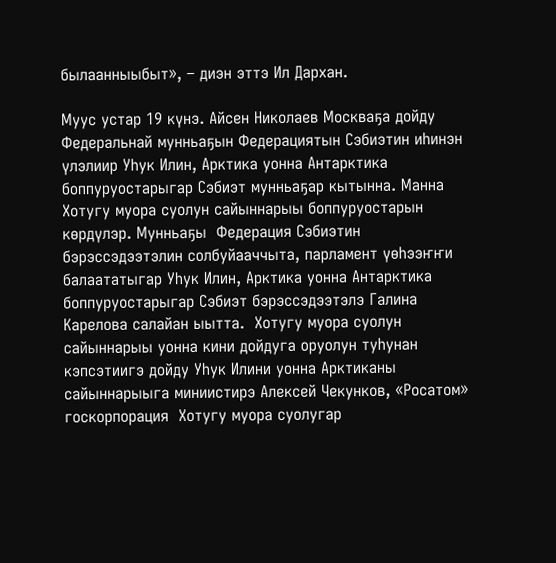былаанныыбыт», – диэн эттэ Ил Дархан.

Муус устар 19 күнэ. Айсен Николаев Москваҕа дойду Федеральнай мунньаҕын Федерациятын Сэбиэтин иһинэн үлэлиир Уһук Илин, Арктика уонна Антарктика боппуруостарыгар Сэбиэт мунньаҕар кытынна. Манна Хотугу муора суолун сайыннарыы боппуруостарын көрдүлэр. Мунньаҕы  Федерация Сэбиэтин бэрэссэдээтэлин солбуйааччыта, парламент үөһээҥҥи балаататыгар Уһук Илин, Арктика уонна Антарктика боппуруостарыгар Сэбиэт бэрэссэдээтэлэ Галина Карелова салайан ыытта.  Хотугу муора суолун сайыннарыы уонна кини дойдуга оруолун туһунан кэпсэтиигэ дойду Уһук Илини уонна Арктиканы сайыннарыыга миниистирэ Алексей Чекунков, «Росатом» госкорпорация  Хотугу муора суолугар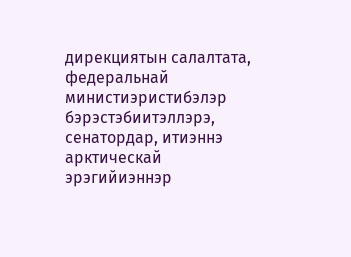дирекциятын салалтата, федеральнай министиэристибэлэр бэрэстэбиитэллэрэ, сенатордар, итиэннэ арктическай эрэгийиэннэр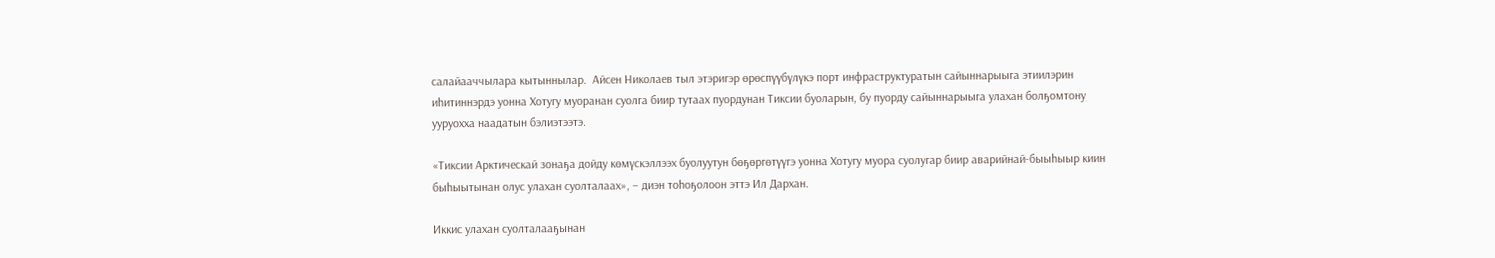салайааччылара кытыннылар.  Айсен Николаев тыл этэригэр өрөспүүбүлүкэ порт инфраструктуратын сайыннарыыга этиилэрин иһитиннэрдэ уонна Хотугу муоранан суолга биир тутаах пуордунан Тиксии буоларын, бу пуорду сайыннарыыга улахан болҕомтону ууруохха наадатын бэлиэтээтэ.

«Тиксии Арктическай зонаҕа дойду көмүскэллээх буолуутун бөҕөргөтүүгэ уонна Хотугу муора суолугар биир аварийнай-быыһыыр киин быһыытынан олус улахан суолталаах», – диэн тоһоҕолоон эттэ Ил Дархан.

Иккис улахан суолталааҕынан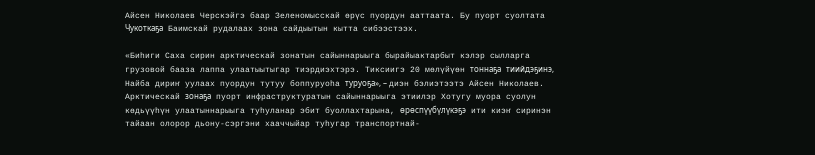Айсен Николаев Черскэйгэ баар Зеленомысскай өрүс пуордун ааттаата. Бу пуорт суолтата  Чукоткаҕа Баимскай рудалаах зона сайдыытын кытта сибээстээх.

«Биһиги Саха сирин арктическай зонатын сайыннарыыга бырайыактарбыт кэлэр сылларга грузовой бааза лаппа улаатыытыгар тиэрдиэхтэрэ. Тиксиигэ 20 мөлүйүөн тоннаҕа тиийдэҕинэ, Найба дириҥ уулаах пуордун тутуу боппуруоһа туруоҕа», – диэн бэлиэтээтэ Айсен Николаев. Арктическай зонаҕа пуорт инфраструктуратын сайыннарыыга этиилэр Хотугу муора суолун көдьүүһүн улаатыннарыыга туһуланар эбит буоллахтарына, өрөспүүбүлүкэҕэ ити киэҥ сиринэн тайаан олорор дьону-сэргэни хааччыйар туһугар транспортнай-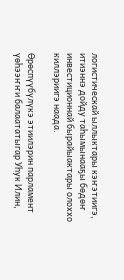логистическай ыллыктары кэҥэтиигэ, итиэннэ дойду таһымынааҕы бөдөҥ инвестиционнай бырайыактары олоххо киллэриигэ наада.

Өрөспүүбүлүкэ этиилэрин парламент үөһээҥҥи балаататыгар Уһук Илин,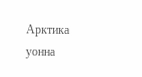Арктика уонна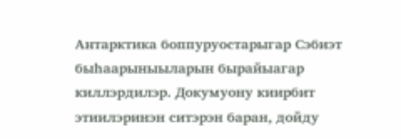Антарктика боппуруостарыгар Сэбиэт быһаарыныыларын бырайыагар киллэрдилэр. Докумуону киирбит этиилэринэн ситэрэн баран, дойду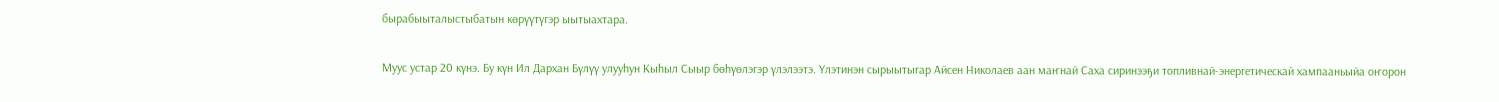бырабыыталыстыбатын көрүүтүгэр ыытыахтара.

Муус устар 20 күнэ. Бу күн Ил Дархан Бүлүү улууһун Кыһыл Сыыр бөһүөлэгэр үлэлээтэ. Үлэтинэн сырыытыгар Айсен Николаев аан маҥнай Саха сиринээҕи топливнай-энергетическай хампааньыйа оҥорон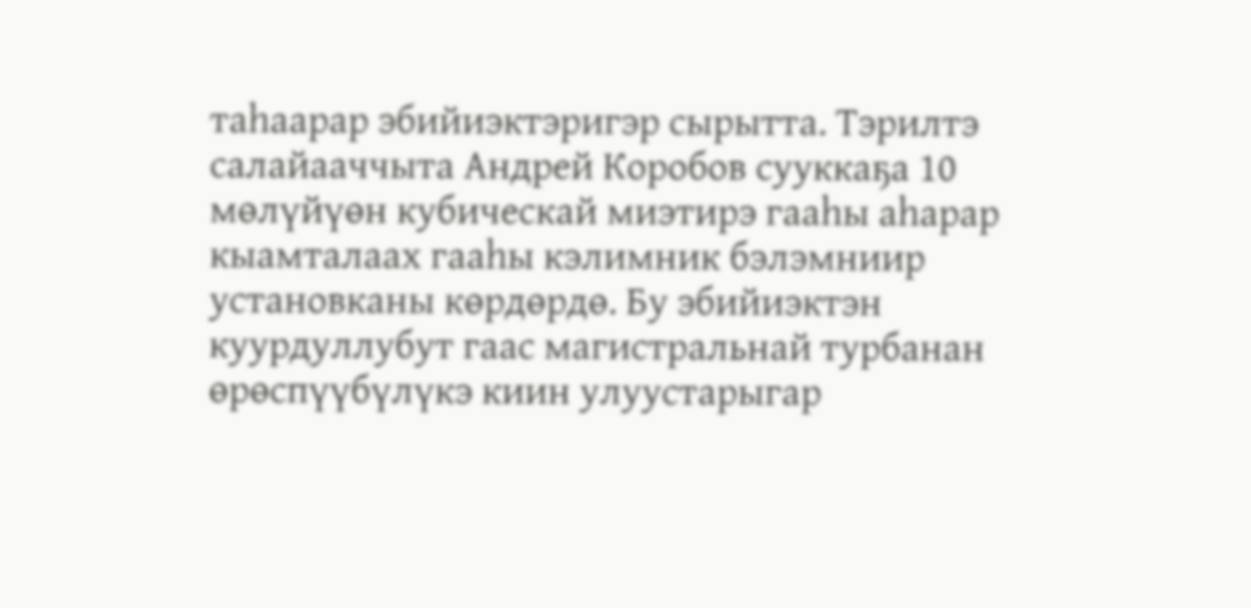таһаарар эбийиэктэригэр сырытта. Тэрилтэ салайааччыта Андрей Коробов сууккаҕа 10 мөлүйүөн кубическай миэтирэ гааһы аһарар кыамталаах гааһы кэлимник бэлэмниир установканы көрдөрдө. Бу эбийиэктэн куурдуллубут гаас магистральнай турбанан өрөспүүбүлүкэ киин улуустарыгар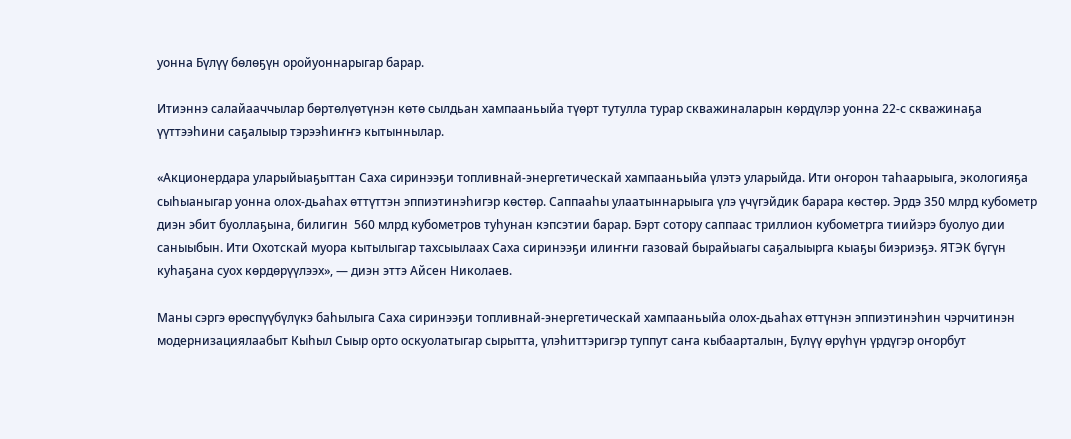уонна Бүлүү бөлөҕүн оройуоннарыгар барар.

Итиэннэ салайааччылар бөртөлүөтүнэн көтө сылдьан хампааньыйа түөрт тутулла турар скважиналарын көрдүлэр уонна 22-с скважинаҕа үүттээһини саҕалыыр тэрээһиҥҥэ кытыннылар.

«Акционердара уларыйыаҕыттан Саха сиринээҕи топливнай-энергетическай хампааньыйа үлэтэ уларыйда. Ити оҥорон таһаарыыга, экологияҕа сыһыаныгар уонна олох-дьаһах өттүттэн эппиэтинэһигэр көстөр. Саппааһы улаатыннарыыга үлэ үчүгэйдик барара көстөр. Эрдэ 350 млрд кубометр диэн эбит буоллаҕына, билигин  560 млрд кубометров туһунан кэпсэтии барар. Бэрт сотору саппаас триллион кубометрга тиийэрэ буолуо дии саныыбын. Ити Охотскай муора кытылыгар тахсыылаах Саха сиринээҕи илиҥҥи газовай бырайыагы саҕалыырга кыаҕы биэриэҕэ. ЯТЭК бүгүн куһаҕана суох көрдөрүүлээх», — диэн эттэ Айсен Николаев.

Маны сэргэ өрөспүүбүлүкэ баһылыга Саха сиринээҕи топливнай-энергетическай хампааньыйа олох-дьаһах өттүнэн эппиэтинэһин чэрчитинэн модернизациялаабыт Кыһыл Сыыр орто оскуолатыгар сырытта, үлэһиттэригэр туппут саҥа кыбаарталын, Бүлүү өрүһүн үрдүгэр оҥорбут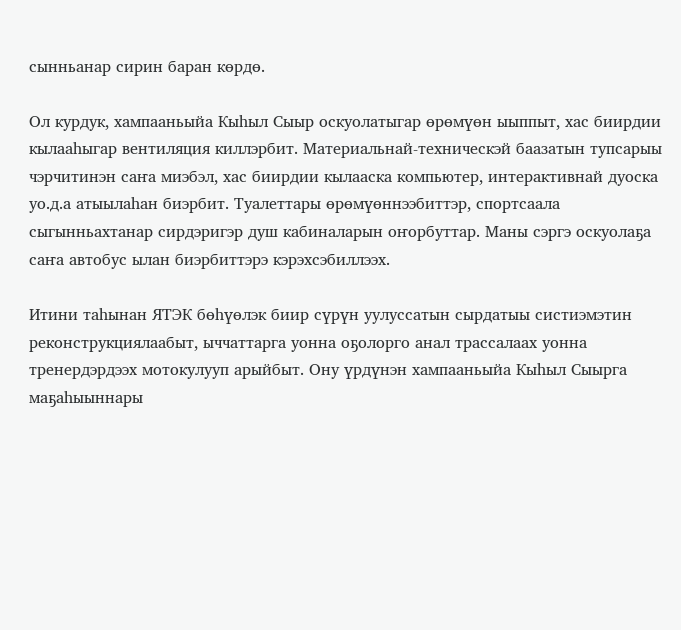сынньанар сирин баран көрдө.

Ол курдук, хампааньыйа Кыһыл Сыыр оскуолатыгар өрөмүөн ыыппыт, хас биирдии кылааһыгар вентиляция киллэрбит. Материальнай-техническэй баазатын тупсарыы чэрчитинэн саҥа миэбэл, хас биирдии кылааска компьютер, интерактивнай дуоска уо.д.а атыылаһан биэрбит. Туалеттары өрөмүөннээбиттэр, спортсаала сыгынньахтанар сирдэригэр душ кабиналарын оҥорбуттар. Маны сэргэ оскуолаҕа саҥа автобус ылан биэрбиттэрэ кэрэхсэбиллээх.

Итини таһынан ЯТЭК бөһүөлэк биир сүрүн уулуссатын сырдатыы систиэмэтин реконструкциялаабыт, ыччаттарга уонна оҕолорго анал трассалаах уонна тренердэрдээх мотокулууп арыйбыт. Ону үрдүнэн хампааньыйа Кыһыл Сыырга маҕаһыыннары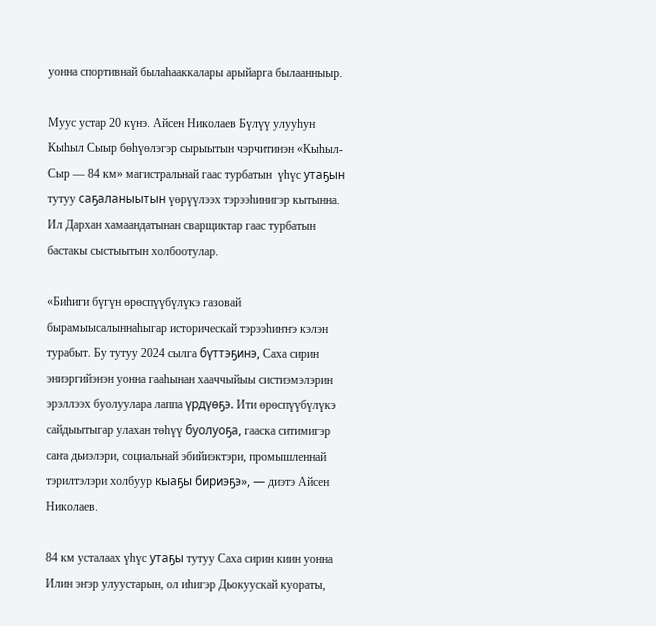уонна спортивнай былаһааккалары арыйарга былаанныыр.

Муус устар 20 күнэ. Айсен Николаев Бүлүү улууһун Кыһыл Сыыр бөһүөлэгэр сырыытын чэрчитинэн «Кыһыл-Сыр — 84 км» магистральнай гаас турбатын  үһүс утаҕын тутуу саҕаланыытын үөрүүлээх тэрээһинигэр кытынна. Ил Дархан хамаандатынан сварщиктар гаас турбатын бастакы сыстыытын холбоотулар.

«Биһиги бүгүн өрөспүүбүлүкэ газовай бырамыысалыннаһыгар историческай тэрээһиҥҥэ кэлэн турабыт. Бу тутуу 2024 сылга бүттэҕинэ, Саха сирин эниэргийэнэн уонна гааһынан хааччыйыы систиэмэлэрин эрэллээх буолуулара лаппа үрдүөҕэ. Ити өрөспүүбүлүкэ сайдыытыгар улахан төһүү буолуоҕа, гааска ситимигэр саҥа дьиэлэри, социальнай эбийиэктэри, промышленнай тэрилтэлэри холбуур кыаҕы бириэҕэ», — диэтэ Айсен Николаев.

84 км усталаах үһүс утаҕы тутуу Саха сирин киин уонна Илин эҥэр улуустарын, ол иһигэр Дьокуускай куораты,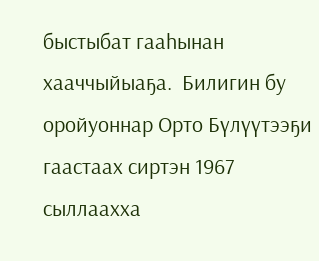быстыбат гааһынан хааччыйыаҕа.  Билигин бу оройуоннар Орто Бүлүүтээҕи гаастаах сиртэн 1967 сыллаахха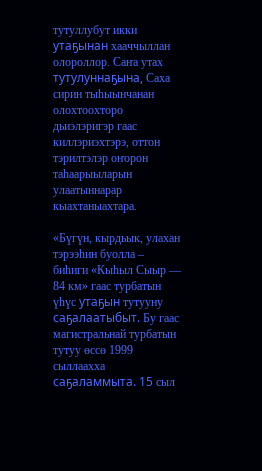тутуллубут икки утаҕынан хааччыллан олороллор. Саҥа утах тутулуннаҕына, Саха сирин тыһыынчанан олохтоохторо дьиэлэригэр гаас киллэриэхтэрэ, оттон тэрилтэлэр оҥорон таһаарыыларын улаатыннарар кыахтаныахтара.

«Бүгүн, кырдьык, улахан тэрээһин буолла – биһиги «Кыһыл Сыыр — 84 км» гаас турбатын үһүс утаҕын тутууну саҕалаатыбыт. Бу гаас магистральнай турбатын тутуу өссө 1999 сыллаахха саҕаламмыта. 15 сыл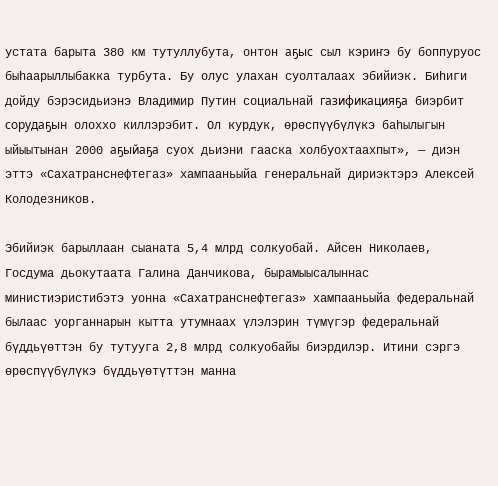устата барыта 380 км тутуллубута, онтон аҕыс сыл кэриҥэ бу боппуруос быһаарыллыбакка турбута. Бу олус улахан суолталаах эбийиэк. Биһиги дойду бэрэсидьиэнэ Владимир Путин социальнай газификацияҕа биэрбит сорудаҕын олоххо киллэрэбит. Ол курдук, өрөспүүбүлүкэ баһылыгын ыйыытынан 2000 аҕыйаҕа суох дьиэни гааска холбуохтаахпыт», — диэн эттэ «Сахатранснефтегаз» хампааньыйа генеральнай дириэктэрэ Алексей Колодезников.

Эбийиэк барыллаан сыаната 5,4 млрд солкуобай. Айсен Николаев, Госдума дьокутаата Галина Данчикова, бырамыысалыннас министиэристибэтэ уонна «Сахатранснефтегаз» хампааньыйа федеральнай былаас уорганнарын кытта утумнаах үлэлэрин түмүгэр федеральнай бүддьүөттэн бу тутууга 2,8 млрд солкуобайы биэрдилэр. Итини сэргэ өрөспүүбүлүкэ бүддьүөтүттэн манна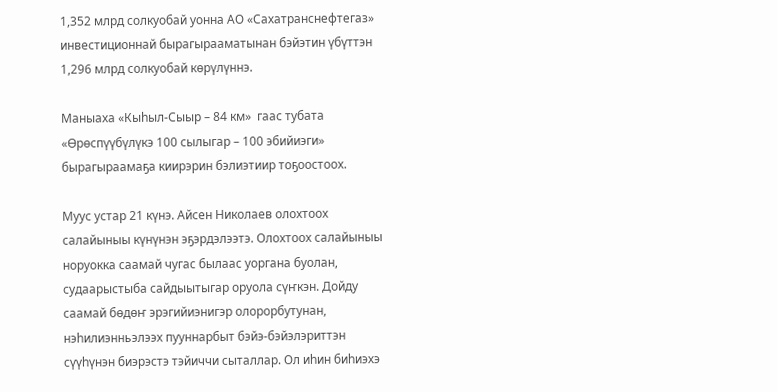1,352 млрд солкуобай уонна АО «Сахатранснефтегаз» инвестиционнай бырагырааматынан бэйэтин үбүттэн 1,296 млрд солкуобай көрүлүннэ.

Маныаха «Кыһыл-Сыыр – 84 км»  гаас тубата «Өрөспүүбүлүкэ 100 сылыгар – 100 эбийиэги» бырагыраамаҕа киирэрин бэлиэтиир тоҕоостоох.

Муус устар 21 күнэ. Айсен Николаев олохтоох салайыныы күнүнэн эҕэрдэлээтэ. Олохтоох салайыныы норуокка саамай чугас былаас уоргана буолан, судаарыстыба сайдыытыгар оруола сүҥкэн. Дойду саамай бөдөҥ эрэгийиэнигэр олорорбутунан, нэһилиэнньэлээх пууннарбыт бэйэ-бэйэлэриттэн сүүһүнэн биэрэстэ тэйиччи сыталлар. Ол иһин биһиэхэ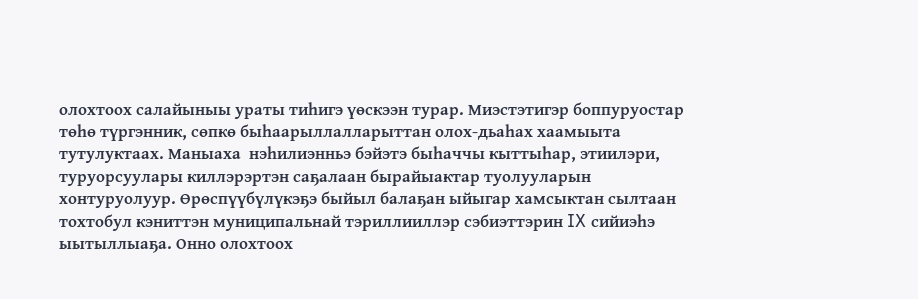олохтоох салайыныы ураты тиһигэ үөскээн турар. Миэстэтигэр боппуруостар төһө түргэнник, сөпкө быһаарыллалларыттан олох-дьаһах хаамыыта тутулуктаах. Маныаха  нэһилиэнньэ бэйэтэ быһаччы кыттыһар, этиилэри, туруорсуулары киллэрэртэн саҕалаан бырайыактар туолууларын хонтуруолуур. Өрөспүүбүлүкэҕэ быйыл балаҕан ыйыгар хамсыктан сылтаан тохтобул кэниттэн муниципальнай тэриллииллэр сэбиэттэрин IX сийиэһэ ыытыллыаҕа. Онно олохтоох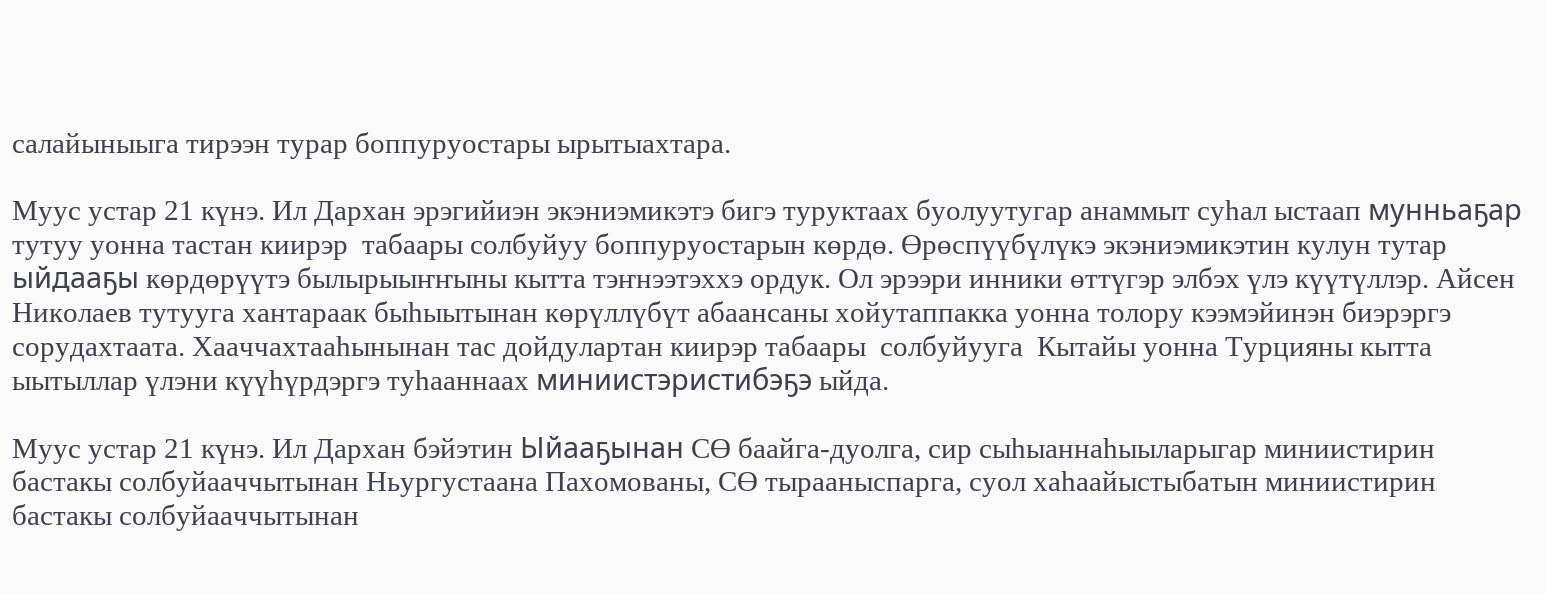салайыныыга тирээн турар боппуруостары ырытыахтара.

Муус устар 21 күнэ. Ил Дархан эрэгийиэн экэниэмикэтэ бигэ туруктаах буолуутугар анаммыт суһал ыстаап мунньаҕар тутуу уонна тастан киирэр  табаары солбуйуу боппуруостарын көрдө. Өрөспүүбүлүкэ экэниэмикэтин кулун тутар ыйдааҕы көрдөрүүтэ былырыыҥҥыны кытта тэҥнээтэххэ ордук. Ол эрээри инники өттүгэр элбэх үлэ күүтүллэр. Айсен Николаев тутууга хантараак быһыытынан көрүллүбүт абаансаны хойутаппакка уонна толору кээмэйинэн биэрэргэ сорудахтаата. Хааччахтааһынынан тас дойдулартан киирэр табаары  солбуйууга  Кытайы уонна Турцияны кытта ыытыллар үлэни күүһүрдэргэ туһааннаах миниистэристибэҕэ ыйда.

Муус устар 21 күнэ. Ил Дархан бэйэтин Ыйааҕынан СӨ баайга-дуолга, сир сыһыаннаһыыларыгар миниистирин бастакы солбуйааччытынан Ньургустаана Пахомованы, СӨ тырааныспарга, суол хаһаайыстыбатын миниистирин бастакы солбуйааччытынан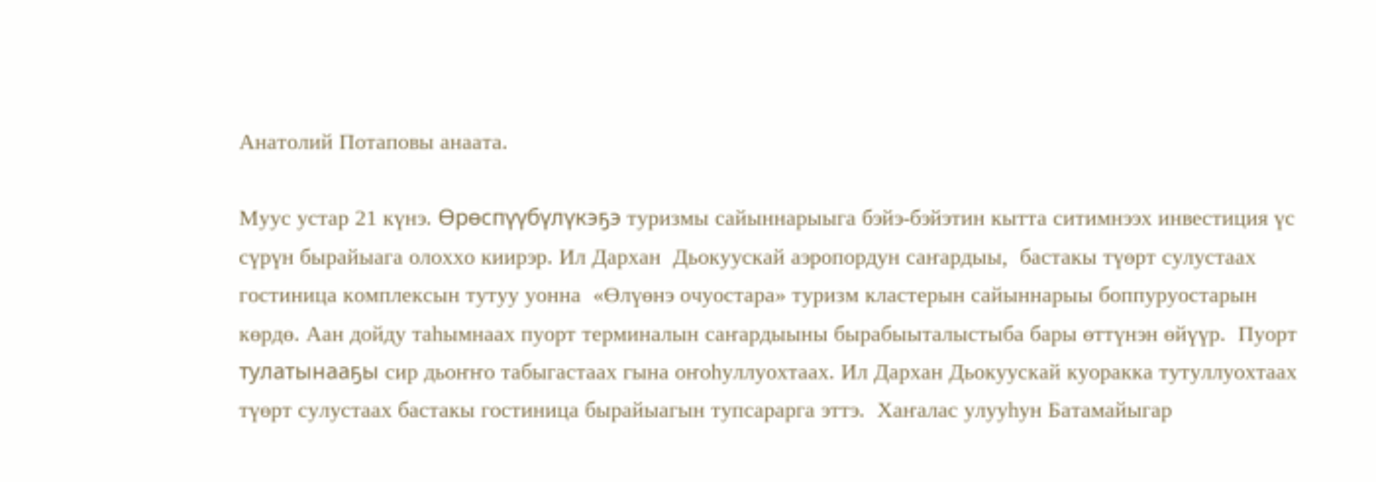Анатолий Потаповы анаата.

Муус устар 21 күнэ. Өрөспүүбүлүкэҕэ туризмы сайыннарыыга бэйэ-бэйэтин кытта ситимнээх инвестиция үс сүрүн бырайыага олоххо киирэр. Ил Дархан  Дьокуускай аэропордун саҥардыы,  бастакы түөрт сулустаах гостиница комплексын тутуу уонна  «Өлүөнэ очуостара» туризм кластерын сайыннарыы боппуруостарын көрдө. Аан дойду таһымнаах пуорт терминалын саҥардыыны бырабыыталыстыба бары өттүнэн өйүүр.  Пуорт тулатынааҕы сир дьоҥҥо табыгастаах гына оҥоһуллуохтаах. Ил Дархан Дьокуускай куоракка тутуллуохтаах түөрт сулустаах бастакы гостиница бырайыагын тупсарарга эттэ.  Хаҥалас улууһун Батамайыгар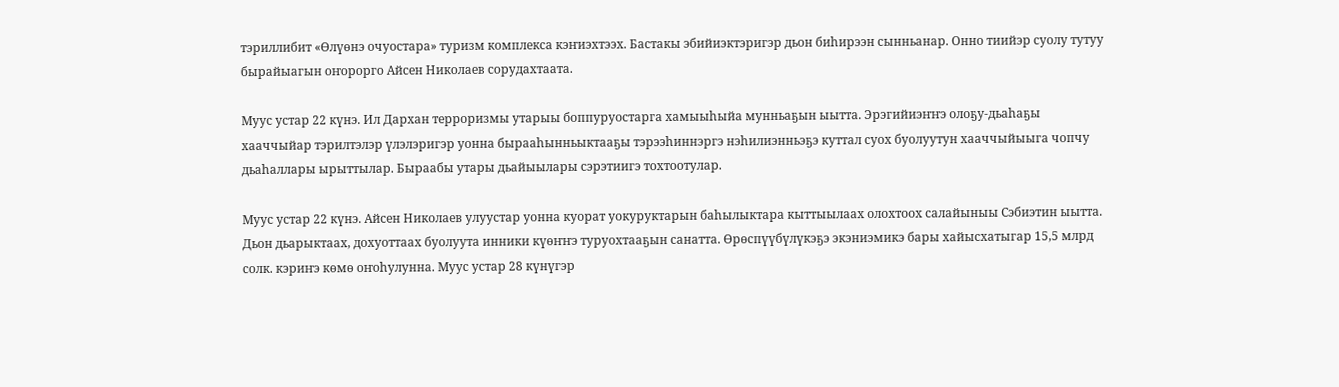тэриллибит «Өлүөнэ очуостара» туризм комплекса кэҥиэхтээх. Бастакы эбийиэктэригэр дьон биһирээн сынньанар. Онно тиийэр суолу тутуу бырайыагын оҥорорго Айсен Николаев сорудахтаата.

Муус устар 22 күнэ. Ил Дархан терроризмы утарыы боппуруостарга хамыыһыйа мунньаҕын ыытта. Эрэгийиэҥҥэ олоҕу-дьаһаҕы хааччыйар тэрилтэлэр үлэлэригэр уонна бырааһынньыктааҕы тэрээһиннэргэ нэһилиэнньэҕэ куттал суох буолуутун хааччыйыыга чопчу дьаһаллары ырыттылар. Быраабы утары дьайыылары сэрэтиигэ тохтоотулар.

Муус устар 22 күнэ. Айсен Николаев улуустар уонна куорат уокуруктарын баһылыктара кыттыылаах олохтоох салайыныы Сэбиэтин ыытта. Дьон дьарыктаах, дохуоттаах буолуута инники күөҥҥэ туруохтааҕын санатта. Өрөспүүбүлүкэҕэ экэниэмикэ бары хайысхатыгар 15,5 млрд солк. кэриҥэ көмө оҥоһулунна. Муус устар 28 күнүгэр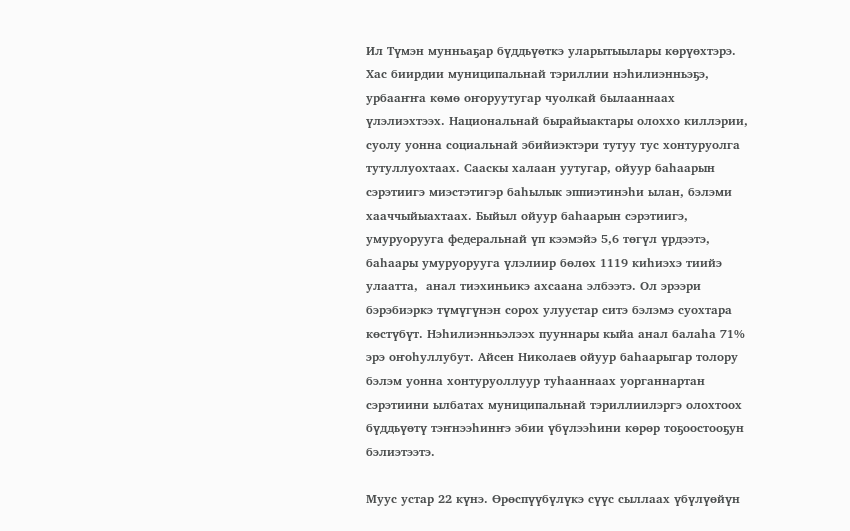Ил Түмэн мунньаҕар бүддьүөткэ уларытыылары көрүөхтэрэ. Хас биирдии муниципальнай тэриллии нэһилиэнньэҕэ, урбааҥҥа көмө оҥоруутугар чуолкай былааннаах үлэлиэхтээх. Национальнай бырайыактары олоххо киллэрии, суолу уонна социальнай эбийиэктэри тутуу тус хонтуруолга тутуллуохтаах. Сааскы халаан уутугар, ойуур баһаарын сэрэтиигэ миэстэтигэр баһылык эппиэтинэһи ылан, бэлэми хааччыйыахтаах. Быйыл ойуур баһаарын сэрэтиигэ, умуруорууга федеральнай үп кээмэйэ 5,6 төгүл үрдээтэ, баһаары умуруорууга үлэлиир бөлөх 1119 киһиэхэ тиийэ улаатта,  анал тиэхиньикэ ахсаана элбээтэ. Ол эрээри бэрэбиэркэ түмүгүнэн сорох улуустар ситэ бэлэмэ суохтара көстүбүт. Нэһилиэнньэлээх пууннары кыйа анал балаһа 71% эрэ оҥоһуллубут. Айсен Николаев ойуур баһаарыгар толору бэлэм уонна хонтуруоллуур туһааннаах уорганнартан сэрэтиини ылбатах муниципальнай тэриллиилэргэ олохтоох бүддьүөтү тэҥнээһинҥэ эбии үбүлээһини көрөр тоҕоостооҕун бэлиэтээтэ.

Муус устар 22 күнэ. Өрөспүүбүлүкэ сүүс сыллаах үбүлүөйүн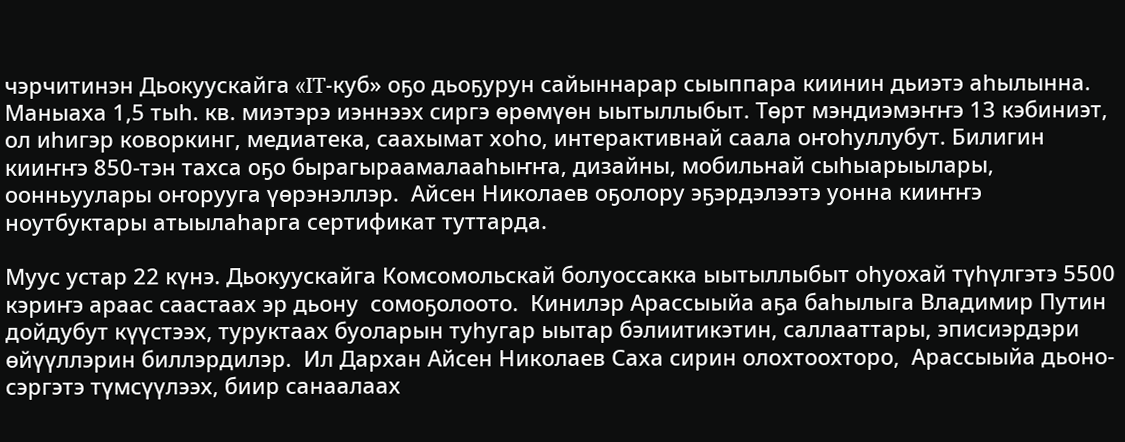чэрчитинэн Дьокуускайга «IT-куб» оҕо дьоҕурун сайыннарар сыыппара киинин дьиэтэ аһылынна. Маныаха 1,5 тыһ. кв. миэтэрэ иэннээх сиргэ өрөмүөн ыытыллыбыт. Төрт мэндиэмэҥҥэ 13 кэбиниэт, ол иһигэр коворкинг, медиатека, саахымат хоһо, интерактивнай саала оҥоһуллубут. Билигин кииҥҥэ 850-тэн тахса оҕо бырагыраамалааһыҥҥа, дизайны, мобильнай сыһыарыылары, оонньуулары оҥорууга үөрэнэллэр.  Айсен Николаев оҕолору эҕэрдэлээтэ уонна кииҥҥэ ноутбуктары атыылаһарга сертификат туттарда.

Муус устар 22 күнэ. Дьокуускайга Комсомольскай болуоссакка ыытыллыбыт оһуохай түһүлгэтэ 5500 кэриҥэ араас саастаах эр дьону  сомоҕолоото.  Кинилэр Арассыыйа аҕа баһылыга Владимир Путин дойдубут күүстээх, туруктаах буоларын туһугар ыытар бэлиитикэтин, саллааттары, эписиэрдэри өйүүллэрин биллэрдилэр.  Ил Дархан Айсен Николаев Саха сирин олохтоохторо,  Арассыыйа дьоно-сэргэтэ түмсүүлээх, биир санаалаах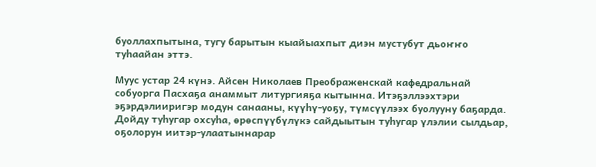буоллахпытына, тугу барытын кыайыахпыт диэн мустубут дьоҥҥо туһаайан эттэ.

Муус устар 24 күнэ. Айсен Николаев Преображенскай кафедральнай собуорга Пасхаҕа анаммыт литургияҕа кытынна. Итэҕэллээхтэри эҕэрдэлииригэр модун санааны, күүһү-уоҕу, түмсүүлээх буолууну баҕарда. Дойду туһугар охсуһа, өрөспүүбүлүкэ сайдыытын туһугар үлэлии сылдьар, оҕолорун иитэр-улаатыннарар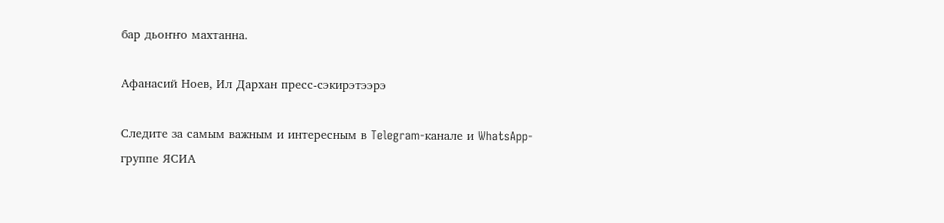бар дьоҥҥо махтанна.

Афанасий Ноев, Ил Дархан пресс-сэкирэтээрэ

Следите за самым важным и интересным в Telegram-канале и WhatsApp-группе ЯСИА